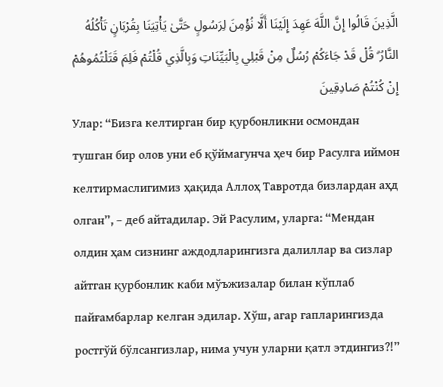الَّذِينَ قَالُوا إِنَّ اللَّهَ عَهِدَ إِلَيْنَا أَلَّا نُؤْمِنَ لِرَسُولٍ حَتَّىٰ يَأْتِيَنَا بِقُرْبَانٍ تَأْكُلُهُ النَّارُ ۗ قُلْ قَدْ جَاءَكُمْ رُسُلٌ مِنْ قَبْلِي بِالْبَيِّنَاتِ وَبِالَّذِي قُلْتُمْ فَلِمَ قَتَلْتُمُوهُمْ إِنْ كُنْتُمْ صَادِقِينَ
Улар: “Бизга келтирган бир қурбонликни осмондан тушган бир олов уни еб қўймагунча ҳеч бир Расулга иймон келтирмаслигимиз ҳақида Аллоҳ Тавротда бизлардан аҳд олган”, – деб айтадилар. Эй Расулим, уларга: “Мендан олдин ҳам сизнинг аждодларингизга далиллар ва сизлар айтган қурбонлик каби мўъжизалар билан кўплаб пайғамбарлар келган эдилар. Хўш, агар гапларингизда ростгўй бўлсангизлар, нима учун уларни қатл этдингиз?!”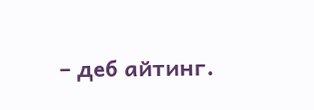– деб айтинг.